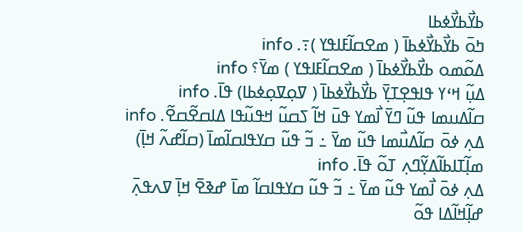ߕߌ߯ߕߌ߯ߦߕߊ
ߤߋ߫ ߕߌ߯ߕߌ߯ߦߕߊ߫ ( ߘߐߛߊ߬ߓߊߟߌ )߹. info
ߡߋ߬ߘߋ ߕߌ߯ߕߌ߯ߦߕߊ߫ ( ߘߐߛߊ߬ߓߊߟߌ ) ߘߌ߫؟ info
ߡߎ߲߬ ߞߵߌ ߟߊߟߐ߲ߠߌ߲߫ ߕߌ߯ߕߌ߯ߦߕߊ߫ ( ߜߋ߲ߜߋ߲ߦߕߊ) ߟߊ߫. info
ߛߊ߬ߡߎߘߊ ߟߎ߬ ߣߌ߫ ߊ߯ߘߌ ߟߎ߫ ߞߊ߬ ߖߛߎ߬ ߞߟߎ߬ߟߊ ߡߊߛߐ߬ߛߐ߬. info
ߡߍ߲ ߦߋ߫ ߛߊ߬ߡߎ߯ߘߊ ߟߎ߬ ߘߌ߫ ߸ ߏ߬ ߟߎ߬ ߛߌߟߊߛߊ߬ߘߊ߫ (ߛߊ߬ߝߍ߬ ߞߊ߲߫) ߘߊ߲߬ߠߊߕߊ߬ߡߌ߲߬ߣߍ߲ ߠߋ߬ ߟߊ߫. info
ߡߍ߲ ߦߋ߫ ߊ߯ߘߌ ߟߎ߬ ߘߌ߫ ߸ ߏ߬ ߟߎ߬ ߛߌߟߊߛߊ߬ ߘߊ߫ ߝߢߐ߫ ߞߊ߲߫ ߜߍߟߍ߲߫ ߝߊ߲߬ߞߊ߬ߡߊ ߟߋ߬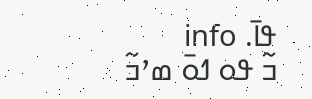ߟߊ߫. info
ߏ߬ ߟߋ ߗߋ߫ ߘߴߏ߬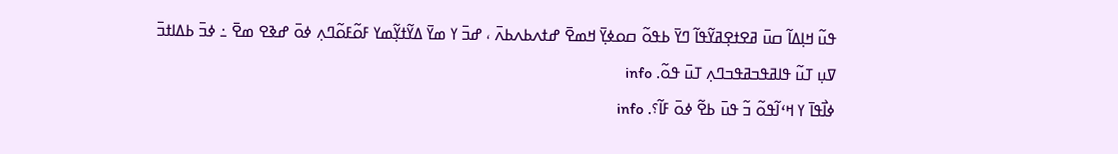ߟߎ߬ ߞߊ߲ߡߊ߬ ߛߎ߫ ߥߐߙߐ߲ߥߌ߬ߟߊ߬ ߣߌ߫ ߕߟߋ߬ ߛߋߦߌ߲߫ ߞߘߐ߫ ߝߙߍߕߍߕߍ߫ ، ߝߏ߫ ߌ ߘߌ߫ ߡߌ߬ߙߌ߲߬ߘߌ ߓߋ߬ߓߋ߬ߣߍ߲ ߦߋ߫ ߝߢߐ ߘߐ߫ ߸ ߦߏ߫ ߕߡߊߙߏ߫ ߜߎ߲ ߠߎ߬ ߟߊߥߟߏߥߟߏߣߍ߲ ߠߎ߫ ߟߋ߬. info
ߦߊ߯ߟߊ߫ ߌ ߞߵߊ߬ߟߋ߬ ߏ߬ ߟߎ߫ ߕߐ߬ ߦߋ߫ ߓߊ߬؟. info